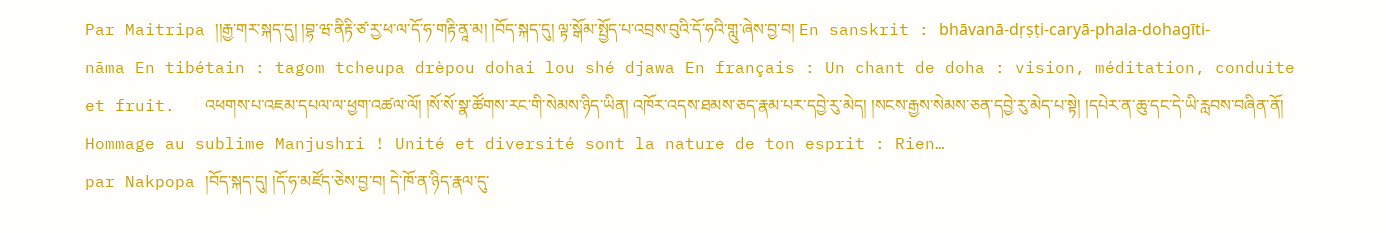Par Maitripa །།རྒྱ་གར་སྐད་དུ། །བྷ་ཝ་ནིརྟི་ཙ་རྱ་ཕ་ལ་དོ་ཧ་གརྟི་ནཱ་མ། །བོད་སྐད་དུ། ལྟ་སྒོམ་སྤྱོད་པ་འབྲས་བུའི་དོ་ཧའི་གླུ་ཞེས་བྱ་བ། En sanskrit : bhāvanā-dṛṣṭi-caryā-phala-dohagīti-nāma En tibétain : tagom tcheupa drèpou dohai lou shé djawa En français : Un chant de doha : vision, méditation, conduite et fruit.   འཕགས་པ་འཇམ་དཔལ་ལ་ཕྱག་འཚལ་ལོ། །སོ་སོ་སྣ་ཚོགས་རང་གི་སེམས་ཉིད་ཡིན། འཁོར་འདས་ཐམས་ཅད་རྣམ་པར་དབྱེ་རུ་མེད། །སངས་རྒྱས་སེམས་ཅན་དབྱེ་རུ་མེད་པ་སྟེ། །དཔེར་ན་ཆུ་དང་དེ་ཡི་རླབས་བཞིན་ནོ། Hommage au sublime Manjushri ! Unité et diversité sont la nature de ton esprit : Rien…
par Nakpopa །བོད་སྐད་དུ། །དོ་ཧ་མཛོད་ཅེས་བྱ་བ། དེ་ཁོ་ན་ཉིད་རྣལ་དུ་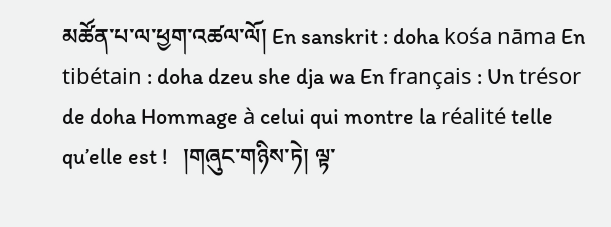མཚོན་པ་ལ་ཕྱག་འཚལ་ལོ། En sanskrit : doha kośa nāma En tibétain : doha dzeu she dja wa En français : Un trésor de doha Hommage à celui qui montre la réalité telle qu’elle est !   །གཞུང་གཉིས་ཏེ། ལྟ་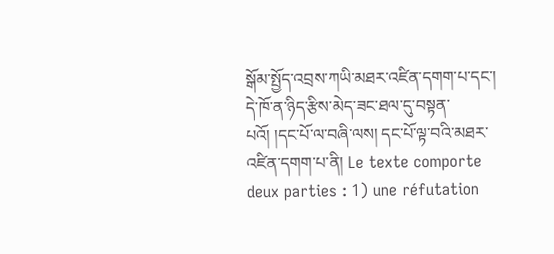སྒོམ་སྤྱོད་འབྲས་ཀཡི་མཐར་འཛིན་དགག་པ་དང་། དེ་ཁོ་ན་ཉིད་རྩིས་མེད་ཟང་ཐལ་དུ་བསྟན་པའོ། །དང་པོ་ལ་བཞི་ལས། དང་པོ་ལྟ་བའི་མཐར་འཛིན་དགག་པ་ནི། Le texte comporte deux parties : 1) une réfutation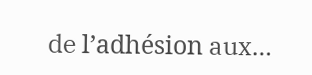de l’adhésion aux…